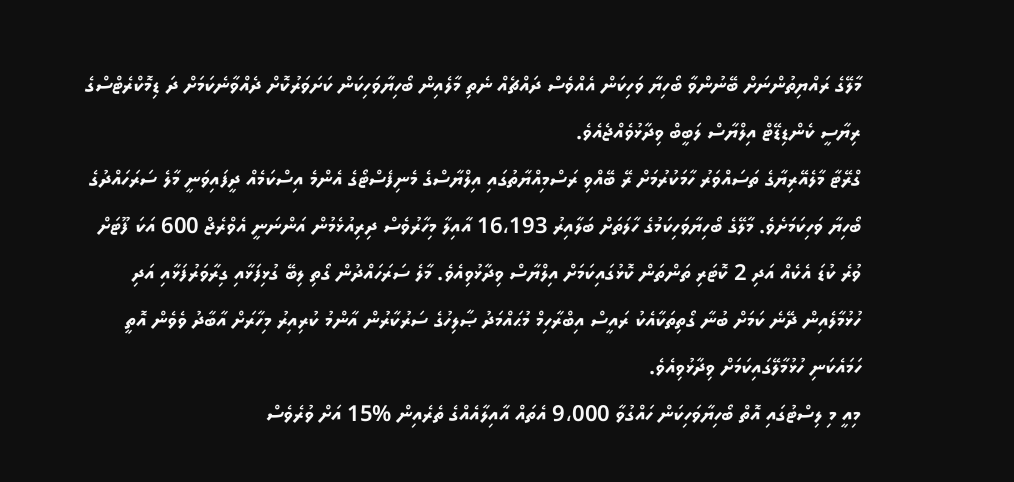މާލޭގެ ރައްޔިތުންނަށް ބޭނުންވާ ބޯހިޔާ ވަހިކަން އެއްވެސް ދައްޗެއް ނެތި މާލެއިން ބޯހިޔާވަހިކަން ކަށަވަރުކޮށް ދެއްވާނެކަމަށް ދަ ޑިމޮކްރެޓްސްގެ ރިޔާސީ ކެންޑިޑޭޓް އިލްޔާސް ލަބީބް ވިދާޅުވެއްޖެއެވެ.
ގްރޭޓާ މާލެއޭރިޔާގެ ތަސައްވަރު ހާމަކުރުމަށް ރޭ ބޭއްވި ރަސްމިއްޔާތުގައި އިލްޔާސްގެ މެނިފެސްޓޯގެ އެންމެ އިސްކަމެއް ދީފައިވަނީ މާލެ ސަރަހައްދުގެ ބޯހިޔާ ވަހިކަމަށެވެ. މާލޭގެ ބޯހިޔާވަހިކަމުގެ ހާލަތަށް ބަލާއިރު 16،193 އާއިލާ މިހާރުވެސް ދިރިއުޅެމުން އަންނަނީ އެވްރެޖް 600 އަކަ ފޫޓަށް ވުރެ ކުޑަ އެކެއް އަދި 2 ކޮޓަރި ތަންތަން ކޮޅުގައިކަމަށް އިލްޔާސް ވިދާޅުވިއެވެ. މާލެ ސަރަހައްދުން ގޯތި ލިބޭ ގުޅިފަޅާއި ގިރާވަރުފަޅާއި އަދި ހުޅުމާލެއިން ދޭނެ ކަމަށް ބުނާ ގޯތިތަކާއެކު ރައީސް އިބްރާހިމް މުޙައްމަދު ޞާލިހުގެ ސަރުކާރުން އާންމު ކުރިއިރު މިހާރަށް އާބާދު ވެވެން އޮތީ ހަމައެކަނި ހުޅުމާލޭގައިކަމަށް ވިދާޅުވިއެވެ.
މިއީ މި ލިސްޓުގައި އޮތް ބޯހިޔާވަހިކަން ހައްގުވާ 9،000 އެތައް އާއިލާއެއްގެ ތެރެއިން %15 އަށް ވުރެވެސް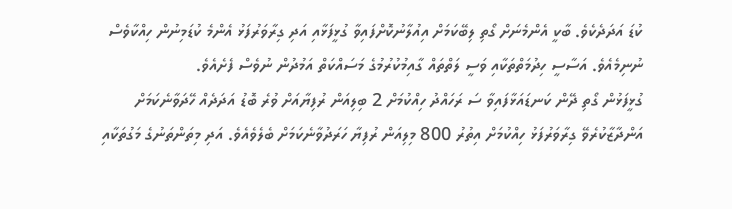ކުޑަ އަދަދެކެވެ. ބާކީ އެންމެނަށް ގޯތި ލިބޭކަމަށް އިއުލާނުކޮށްފައިވާ ގުޅީފަޅާއި އަދި ގިރާވަރުފަޅު އެންމެ ކުޑަމިނުން ހިއްކާވެސް ނުނިމެއެވެ. އަސާސީ ހިދުމަތްތަކާއި ވަސީ ލަތްތައް ގާއިމުކުރުމުގެ މަސައްކަތް އަމުދުން ނުވެސް ފެށެއެވެ.
ގުޅީފަޅުން ގޯތި ދޭން ކަނޑައަޅާފައިވާ ސަ ރަހައްދު ހިއްކުމަށް 2 ބިލިއަން ރުފިޔާއަށް ވުރެ ބޮޑު އަދަދެއް ހޭދަވާނެކަމަށް އަންދާޒާކުރެވޭ ގިރާވަރުފަޅު ހިއްކުމަށް އިތުރު 800 މިލިއަން ރުފިޔާ ހަރަދުވާނެކަމަށް ބެލެވެއެވެ. އަދި މިތަންތަނުގެ މަގުތަކާއި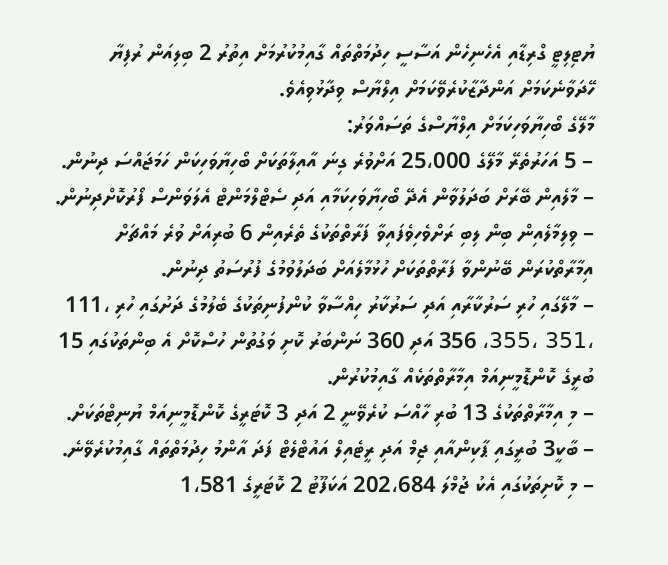ޔުޓިލިޓީ ގްރިޑާއި އެހެނިހެން އަސާސީ ހިދުމަތްތައް ގާއިމުކުރުމަށް އިތުރު 2 ބިލިއަން ރުފިޔާ ހޭދަވާނެކަމަށް އަންދާޒާކުރެވޭކަމަށް އިލްޔާސް ވިދާޅުވިއެވެ.
މާލޭގެ ބޯހިޔާވަހިކަމަށް އިލްޔާސްގެ ތަސައްވަރު:
– 5 އަހަރުތެރޭ މާލޭގެ 25،000 އަށްވުރެ ގިނަ އާއިލާތަކަށް ބޯހިޔާވަހިކަން ހަމަޖައްސަ ދިނުން.
– މާލެއިން ބޭރަށް ބަދަލުވާން އެދޭ ބޯހިޔާވަހިކަމާއި އަދި ސެޓްލްމަންޓް އެލަވަންސް ފޯރުކޮށްދިނުން.
– ވިލިމާލެއިން ބިން ލިބި ރަށްވެހިވެފައިވާ ފަރާތްތަކުގެ ތެރެއިން 6 ބުރިއަށް ވުރެ މައްޗަށް އިމާރާތްކުރަން ބޭނުންވާ ފަރާތްތަކަށް ހުޅުމާލެއަށް ބަދަލުވުމުގެ ފުރުސަތު ދިނުން.
– މާލޭގައި ހުރި ސަރުކާރާއި އަދި ސަރުކާރު ހިއްސާވާ ކުންފުނިތަކުގެ ބެލުމުގެ ދަށުގައި ހުރި ،111 ،351 ،355، 356 އަދި 360 ނަންބަރު ކޮށި ވަގުތުން ހުސްކޮށް އެ ބިންތަކުގައި 15 ބުރީގެ ކޮންޑޮމީނިއަމް އިމާރާތްތަކެއް ގާއިމުކުރުން.
– މި އިމާރާތްތަކުގެ 13 ބުރި ހާއްސަ ކުރެވޭނީ 2 އަދި 3 ކޮޓަރީގެ ކޮންޑޮމީނިއަމް ޔުނިޓްތަކަށް.
– ބާކީ3 ބުރީގައި ޕާކިންއާއި ޖިމް އަދި ރީޓެއިލް އައުޓްލެޓް ފަދަ އާންމު ހިދުމަތްތައް ގާއިމުކުރެވޭނެ.
– މި ކޮށިތަކުގައި އެކު ޖުމްލަ 202،684 އަކަފޫޓު 2 ކޮޓަރީގެ 1،581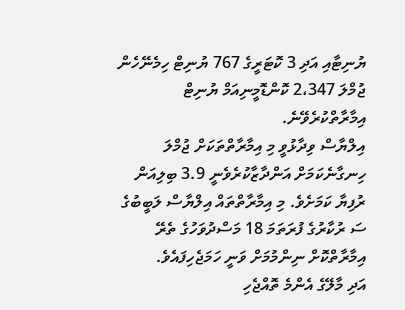ޔުނިޓާއި އަދި 3 ކޮޓަރީގެ 767 ޔުނިޓް ހިމެނޭހެން ޖުމްލަ 2،347 ކޮންޑޮމީނިއަމް ޔުނިޓް އިމާރާތްކުރެވޭނެ.
އިލްޔާސް ވިދާޅުވީ މި އިމާރާތްތަކަށް ޖުމްލަ ހިނގާނެކަމަށް އަންދާޒާކުރެވެނީ 3.9 ބިލިއަން ރުފިޔާ ކަމަށެވެ. މި އިމާރާތްތައް އިލްޔާސް ލަބީބުގެ ސަ ރުކާރުގެ ފުރަތަމަ 18 މަސްދުވަހުގެ ތެރޭ އިމާރާތްކޮށް ނިންމުމަށް ވަނީ ހަމަޖެހިފައެވެ.
އަދި މާލޭގެ އެންމެ ތޮއްޖެހި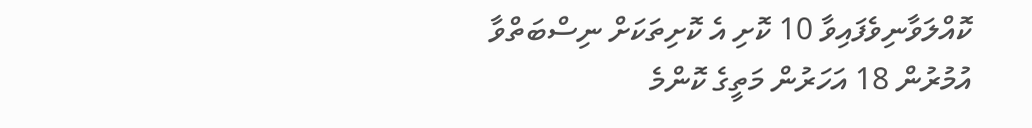ކޮއްލަވާނިވެފައިވާ 10 ކޮށި އެ ކޮށިތަކަށް ނިސްބަތްވާ އުމުރުން 18 އަހަރުން މަތީގެ ކޮންމެ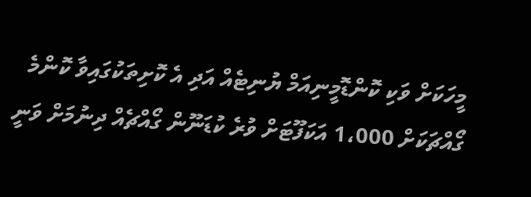މީހަކަށް ވަކި ކޮންޑޮމީނިއަމް ޔުނިޓެއް އަދި އެ ކޮށިތަކުގައިވާ ކޮންމެ ގޯއްޗަކަށް 1،000 އަކަފޫޓަށް ވުރެ ކުޑަނޫން ގޯއްޗެއް ދިނުމަށް ވަނީ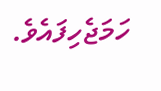ހަމަޖެހިފައެވެ.